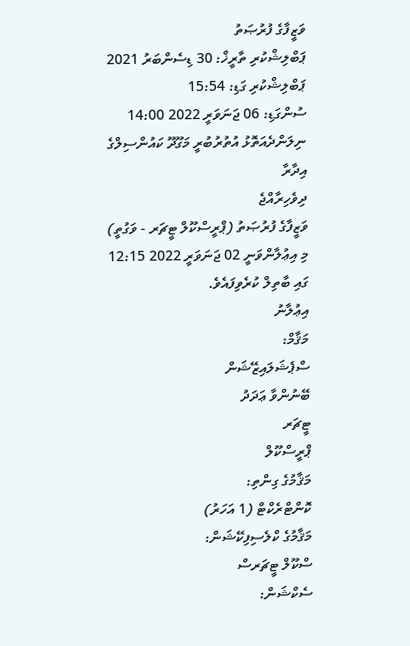ވަޒީފާގެ ފުރުޞަތު
ޕަބްލިޝްކުރި ތާރީޚް: 30 ޑިސެންބަރު 2021
ޕަބްލިޝްކުރި ގަޑި: 15:54
ސުންގަޑި: 06 ޖަނަވަރީ 2022 14:00
ނިލަންދެއަތޮޅު އުތުރުބުރީ މަގޫދޫ ކައުންސިލްގެ އިދާރާ
ދިވެހިރާއްޖެ
ވަޒީފާގެ ފުރުޞަތު (ޕްރީސްކޫލް ޓީޗަރ - ވަގުތީ)
މި އިޢުލާންވަނީ 02 ޖަނަވަރީ 2022 12:15 ގައި ބާތިލް ކުރެވިފައެވެ.
އިޢުލާނު
މަޤާމް:
ސްޕެޝަލައިޒޭޝަން
ބޭނުންވާ ޢަދަދު
ޓީޗަރ
ޕްރީސްކޫލް
މަޤާމުގެ ގިންތި:
ކޮންޓްރެކްޓް (1 އަހަރު)
މަޤާމުގެ ކްލެސިފިކޭޝަން:
ސްކޫލް ޓީޗަރސް
ސެކްޝަން: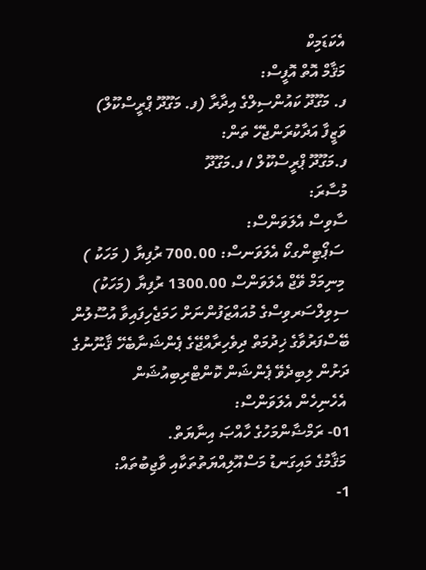އެކަޑަމިކް
މަޤާމް އޮތް އޮފީސް:
ފ. މަގޫދޫ ކައުންސިލްގެ އިދާރާ (ފ. މަގޫދޫ ޕްރީސްކޫލް)
ވަޒީފާ އަދާކުރަންޖެހޭ ތަން:
ފ.މަގޫދޫ ޕްރީސްކޫލް / ފ.މަގޫދޫ
މުސާރަ:
ސާވިސް އެލަވަންސް:
 ސަޕޯޓިންގކޯ އެލަވަނސް: 700.00 ރުފިޔާ ( މަހަކު )
 މިނިމަމް ވޭޖް އެލަވަންސް 1300.00 ރުފިޔާ (މަހަކު)
ސިވިލްސަރވިސްގެ މުއައްޒަފުންނަށް ހަމަޖެހިފައިވާ އުސޫލުން ބޭސްފަރުވާގެ ޚިދުމަތް ދިވެހިރާއްޖޭގެ ޕެންޝަނާބެހޭ ޤާނޫނުގެ ދަށުން ލިބިދެވޭ ޕެންޝަން ކޮންޓްރިބިއުޝަން
 އެހެނިހެން އެލަވަންސް:
01- ރަމްޟާންމަހުގެ ހާއްޞަ އިނާޔަތް.
 މަޤާމުގެ މައިގަނޑު މަސްއޫލިއްޔަތުތަކާއި ވާޖިބުތައް:
1-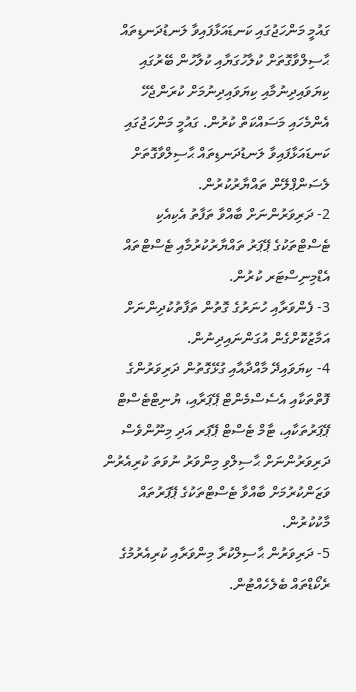ގައުމީ މަންހަޖުގައި ކަނޑައަޅާފައިވާ ލަނޑުދަނޑިތައް ޙާސިލްވާގޮތަށް ކުލާހުގަޔާއި ކުލާހުން ބޭރުގައި ކިޔަވައިދިނުމާއި ކިޔަވައިދިނުމަށް ކުރަންޖެހޭ އެންމެހައި މަސައްކަތް ކުރުން. ގައުމީ މަންހަޖުގައި ކަނޑައަޅާފައިވާ ލަނޑުދަނޑިތައް ޙާސިލްވާގޮތަށް ލެސަންޕްލޭން ތައްޔާރުކުރުން.
2- ދަރިވަރުންނަށް ބާއްވާ ތަފާތު އެކިއެކި ޓެސްޓްތަކުގެ ޕޭޕަރު ތައްޔާރުކުރުމާއި ޓެސްޓްތައް އެޑްމިނިސްޓަރ ކުރުން.
3- ފެންވަރާއި ހުނަރުގެ ގޮތުން ތަފާތުކުދިންނަށް އަމާޒުކޮށްގެން އުގަންނައިދިނުން.
4- ކިޔަވައިދޭ މާއްދާއާއި ގުޅޭގޮތުން ދަރިވަރުންގެ ފޮތްތަކާއި އެސެސްމެންޓް ޕޭޕަރާއި، ޔުނިޓްޓެސްޓް ޕޭޕަރުތަކާއި، ޓާމް ޓެސްޓް ޕޭޕަރ އަދި މިނޫންވެސް ދަރިވަރުންނަށް ޙާސިލްވި މިންވަރު ނުވަތަ ކުރިއެރުން ވަޒަންކުރުމަށް ބާއްވާ ޓެސްޓްތަކުގެ ޕޭޕަރުތައް މާކުކުރުން.
5- ދަރިވަރުން ޙާސިލްކުރާ މިންވަރާއި ކުރިއެރުމުގެ ރެކޯޑްތައް ބެލެހެއްޓުން.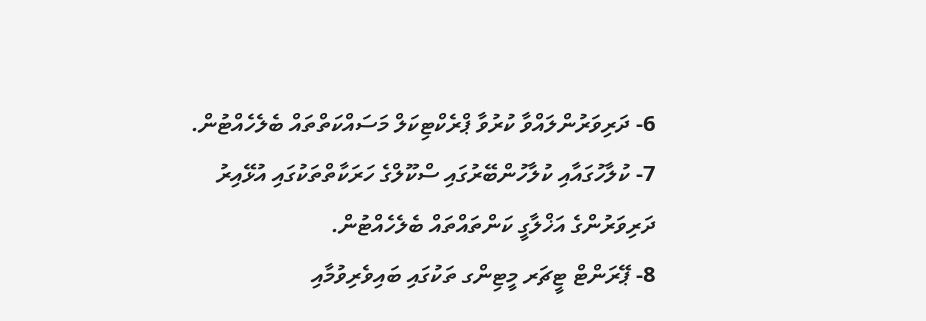6- ދަރިވަރުންލައްވާ ކުރުވާ ޕްރެކްޓިކަލް މަސައްކަތްތައް ބެލެހެއްޓުން.
7- ކުލާހުގައާއި ކުލާހުންބޭރުގައި ސްކޫލްގެ ހަރަކާތްތަކުގައި އުޅޭއިރު ދަރިވަރުންގެ އަޚްލާގީ ކަންތައްތައް ބެލެހެއްޓުން.
8- ޕޭރަންޓް ޓީޗަރ މީޓިންގ ތަކުގައި ބައިވެރިވުމާއި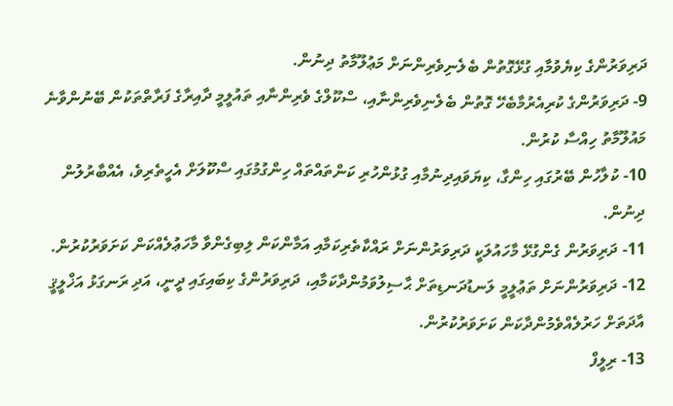ދަރިވަރުންގެ ކިޔެވުމާއި ގުޅޭގޮތުން ބެލެނިވެރިންނަށް މަޢުލޫމާތު ދިނުން.
9- ދަރިވަރުންގެ ކުރިއެރުމާބެހޭ ގޮތުން ބެލެނިވެރިންނާއި، ސްކޫލްގެ ވެރިންނާއި ތައުލީމީ ދާއިރާގެ ފަރާތްތަކުން ބޭނުންވާނެ މައުލޫމާތު ހިއްސާ ކުރުން.
10- ކުލާހުން ބޭރުގައި ހިންގާ، ކިޔަވައިދިނުމާއި ގުޅުންހުރި ކަންތައްތައް ހިންގުމުގައި ސްކޫލަށް އެހީތެރިވެ، އެއްބާރުލުން ދިނުން.
11- ދަރިވަރުން ގެންގުޅޭ މާހައުލަކީ ދަރިވަރުންނަށް ރައްކާތެރިކަމާއި އަމާންކަން ލިބިގެންވާ މާހަޢުލެއްކަން ކަށަވަރުކުރުން.
12- ދަރިވަރުންނަށް ތަޢުލީމީ ލަނޑުދަނޑިތަށް ޙާސިލުވަމުންދާކަމާއި، ދަރިވަރުންގެ ކިބައިގައި ދީނީ، އަދި ރަނގަޅު އަޚްލީޤީ އާދަތަށް ހަރުލެއްވެމުންދާކަން ކަށަވަރުކުރުން.
13- ރިލީފް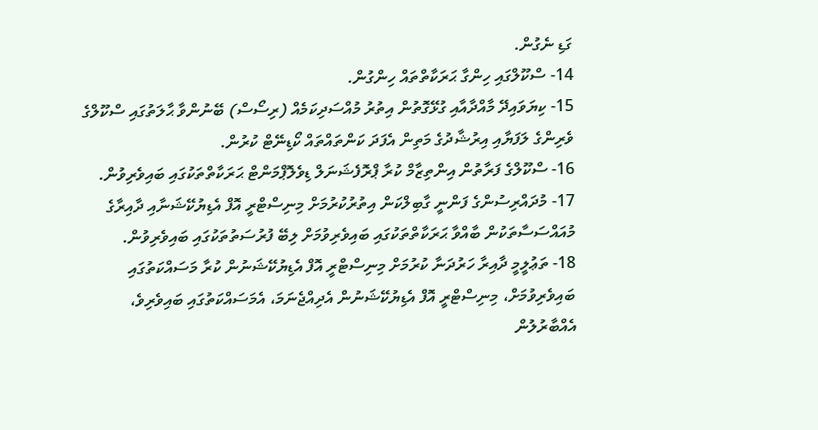ގަޑި ނެގުން.
14- ސްކޫލްގައި ހިންގާ ޙަރަކާތްތައް ހިންގުން.
15- ކިޔަވައިދޭ މާއްދާއާއި ގުޅޭގޮތުން އިތުރު މުއްސަދިކަމެއް (ރިސޯސް) ބޭނުންވާ ޙާލަތުގައި ސްކޫލްގެ ވެރިންގެ ލަފަޔާއި އިރުޝާދުގެ މަތިން އެފަދަ ކަންތައްތައް ކޯޑިނޭޓް ކުރުން.
16- ސްކޫލްގެ ފަރާތުން އިންތިޒާމް ކުރާ ޕްރޮފެޝަނަލް ޑިވެލޮޕްމަންޓް ޙަރަކާތްތަކުގައި ބައިވެރިވުން.
17- މުދައްރިސުންގެ ފަންނީ ގާބިލްކަން އިތުރުކުރުމަށް މިނިސްޓްރީ އޮފް އެޑިޔުކޭޝަނާއި ދާއިރާގެ މުއައްސަސާތަކުން ބާއްވާ ޙަރަކާތްތަކުގައި ބައިވެރިވުމަށް ލިބޭ ފުރުސަތުތަކުގައި ބައިވެރިވުން.
18- ތަޢުލީމީ ދާއިރާ ހަރުދަނާ ކުރުމަށް މިނިސްޓްރީ އޮފް އެޑިޔުކޭޝަނުން ކުރާ މަސައްކަތުގައި ބައިވެރިވުމަށް، މިނިސްޓްރީ އޮފް އެޑިޔުކޭޝަނުން އެދިއްޖެނަމަ، އެމަސައްކަތުގައި ބައިވެރިވެ، އެއްބާރުލުން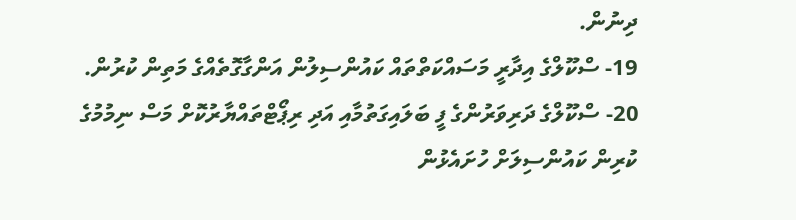ދިނުން.
19- ސްކޫލްގެ އިދާރީ މަސައްކަތްތައް ކައުންސިލުން އަންގާގޮތެއްގެ މަތިން ކުރުން.
20- ސްކޫލްގެ ދަރިވަރުންގެ ފީ ބަލައިގަތުމާއި އަދި ރިޕޯޓްތައްޔާރުކޮށް މަސް ނިމުމުގެ ކުރިން ކައުންސިލަށް ހުށައެޅުން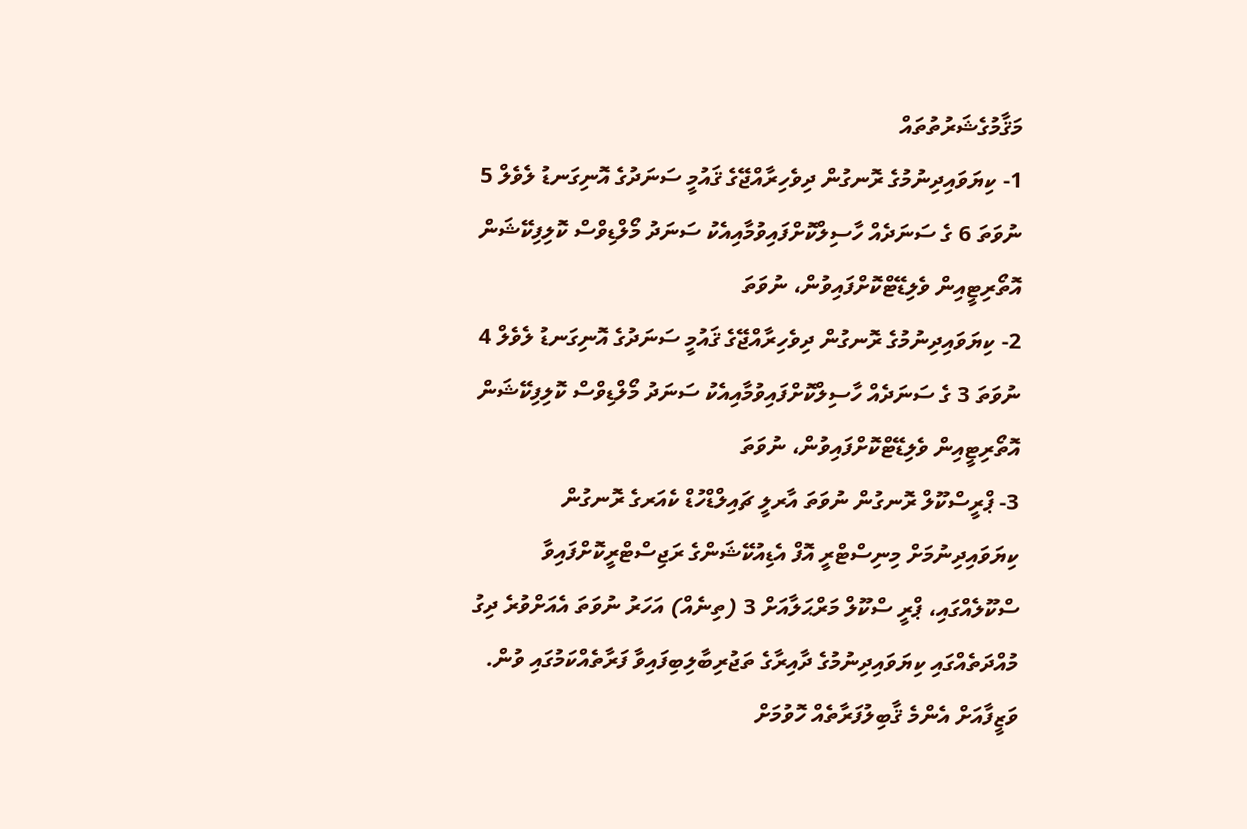މަޤާމުގެޝަރުތުތައް
1- ކިޔަވައިދިނުމުގެ ރޮނގުން ދިވެހިރާއްޖޭގެ ޤައުމީ ސަނަދުގެ އޮނިގަނޑު ލެވެލް 5 ނުވަތަ 6 ގެ ސަނަދެއް ހާސިލްކޮށްފައިވުމާއިއެކު ސަނަދު މޯލްޑިވްސް ކޮލިފިކޭޝަން އޮތޯރިޓީއިން ވެލިޑޭޓްކޮށްފައިވުން، ނުވަތަ
2- ކިޔަވައިދިނުމުގެ ރޮނގުން ދިވެހިރާއްޖޭގެ ޤައުމީ ސަނަދުގެ އޮނިގަނޑު ލެވެލް 4 ނުވަތަ 3 ގެ ސަނަދެއް ހާސިލްކޮށްފައިވުމާއިއެކު ސަނަދު މޯލްޑިވްސް ކޮލިފިކޭޝަން އޮތޯރިޓީއިން ވެލިޑޭޓްކޮށްފައިވުން، ނުވަތަ
3- ޕްރީސްކޫލް ރޮނގުން ނުވަތަ އާރލީ ޗައިލްޑްހުޑް ކެއަރގެ ރޮނގުން ކިޔަވައިދިނުމަށް މިނިސްޓްރީ އޮފް އެޑިއުކޭޝަންގެ ރަޖިސްޓްރީކޮށްފައިވާ ސްކޫލެއްގައި، ޕްރީ ސްކޫލް މަރްޙަލާއަށް 3 (ތިނެއް) އަހަރު ނުވަތަ އެއަށްވުރެ ދިގު މުއްދަތެއްގައި ކިޔަވައިދިނުމުގެ ދާއިރާގެ ތަޖުރިބާލިބިފައިވާ ފަރާތެއްކަމުގައި ވުން.
ވަޒީފާއަށް އެންމެ ޤާބިލުފަރާތެއް ހޮވުމަށް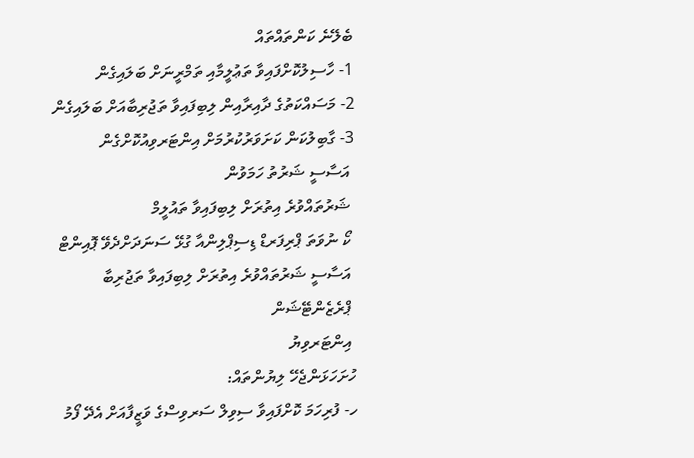ބެލޭނެ ކަންތައްތައް
1- ހާސިލުކޮށްފައިވާ ތަޢުލީމާއި ތަމްރީނަށް ބަލައިގެން
2- މަސައްކަތުގެ ދާއިރާއިން ލިބިފައިވާ ތަޖުރިބާއަށް ބަލައިގެން
3- ގާބިލުކަން ކަށަވަރުކުރުމަށް އިންޓަރވިއުކޮށްގެން
 އަސާސީ ޝަރުތު ހަމަވުން
 ޝަރުތައްވުރެ އިތުރަށް ލިބިފައިވާ ތައުލީމް
 ކޯ ނުވަތަ ޕްރިފަރޑް ޑިސިޕްލިންއާ ގުޅޭ ސަނަދަށްދެވޭ ޕޮއިންޓް
 އަސާސީ ޝަރުތައްވުރެ އިތުރަށް ލިބިފައިވާ ތަޖުރިބާ
 ޕްރެޒެންޓޭޝަން
 އިންޓަރވިޔު
ހުށަހަޅަންޖެހޭ ލިޔުންތައް:
ހ- ފުރިހަމަ ކޮށްފައިވާ ސިވިލް ސަރވިސްގެ ވަޒީފާއަށް އެދޭ ފޯމު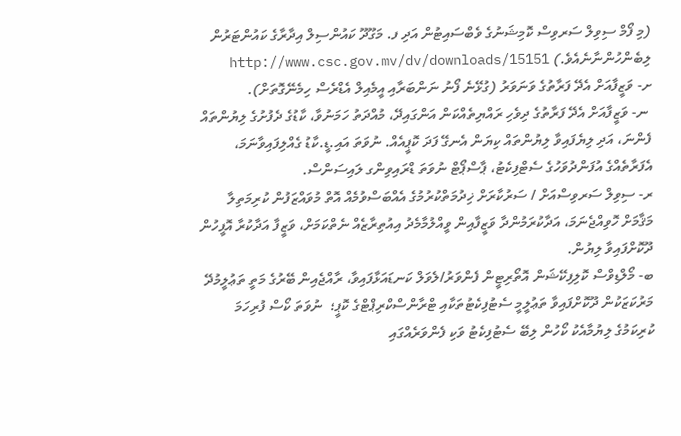(މި ފޯމް ސިވިލް ސަރވިސް ކޮމިޝަނުގެ ވެބްސައިޓުން އަދި ފ. މަގޫދޫ ކައުންސިލް އިދާރާގެ ކައުންޓަރުން ލިބެންހުންނާނެއެވެ.) http://www.csc.gov.mv/dv/downloads/15151
ށ- ވަޒީފާއަށް އެދޭ ފަރާތުގެ ވަނަވަރު (ގުޅޭނެ ފޯނު ނަންބަރާއި އީމެއިލް އެޑްރެސް ހިމެނޭގޮތަށް).
 ނ- ވަޒީފާއަށް އެދޭ ފަރާތުގެ ދިވެހި ރައްޔިތެއްކަން އަންގައިދޭ، މުއްދަތު ހަމަނުވާ، ކާޑުގެ ދެފުށުގެ ލިޔުންތައް ފެންނަ، އަދި ލިޔެފައިވާ ލިޔުންތައް ކިޔަން އެނގޭ ފަދަ ކޮޕީއެއް. ނުވަތަ އައި.ޑީ.ކާޑު ގެއްލިފައިވާނަމަ، އެފަރާތެއްގެ އުފަންދުވަހުގެ ސެޓްފިކެޓު، ޕާސްޕޯޓް ނުވަތަ ޑްރައިވިންގ ލައިސަންސް.
ރ- ސިވިލް ސަރވިސްއަށް / ސަރުކާރަށް ޚިދުމަތްކުރުމުގެ އެއްބަސްވުމެއް އޮތް މުވައްޒަފުން ކުރިމަތިލާ މަޤާމަށް ހޮވިއްޖެނަމަ، އަދާކުރަމުންދާ ވަޒީފާއިން ވީއްލުމާމެދު އިއުތިރާޒެއް ނެތްކަމަށް، ވަޒީފާ އަދާކުރާ އޮފީހުން ދޫކޮށްފައިވާ ލިޔުން.
ބ- މޯލްޑިވްސް ކޮލިފިކޭޝަން އޮތޯރިޓީން ފެންވަރު/ލެވަލް ކަނޑައަޅާފައިވާ، ރާއްޖެއިން ބޭރުގެ މަތީ ތަޢުލީމުދޭ މަރުކަޒަކުން ދޫކޮށްފައިވާ ތަޢުލީމީ ސެޓުފިކެޓުތަކާއި ޓްރާންސްކްރިޕްޓްގެ ކޮޕީ؛  ނުވަތަ ކޯސް ފުރިހަމަ ކުރިކަމުގެ ލިޔުމާއެކު ކޯހުން ލިބޭ ސެޓުފިކެޓު ވަކި ފެންވަރެއްގައި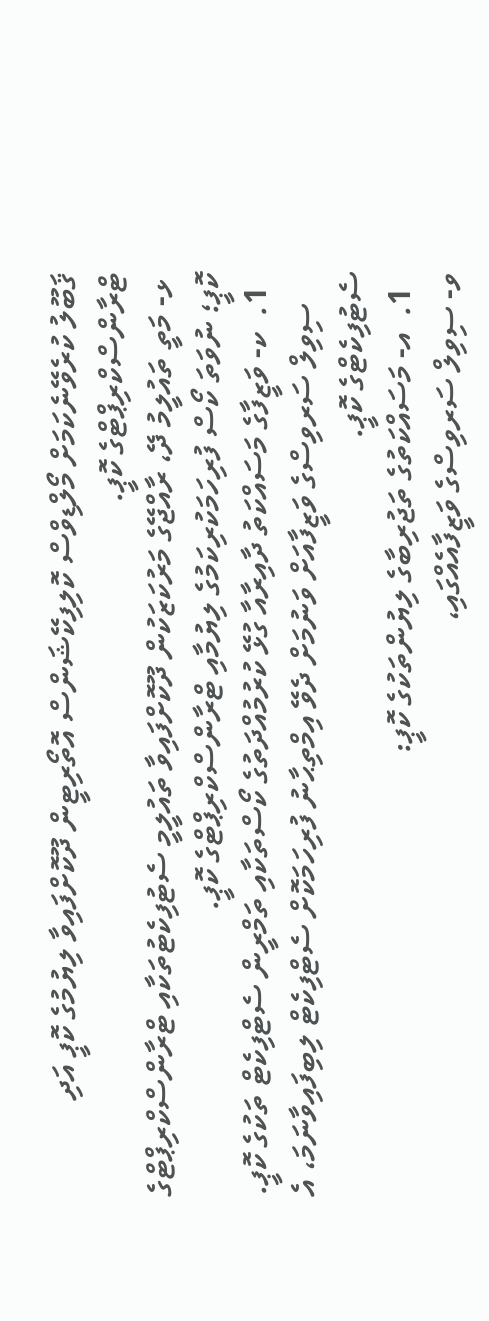ޤަބޫލު ކުރެވޭނެކަމަށް މޯލްޑިވްސް ކޮލިފިކޭޝަންސް އޮތޯރިޓީން ދޫކޮށްފައިވާ ލިޔުމުގެ ކޮޕީ އަދި ޓްރާންސްކްރިޕްޓްގެ ކޮޕީ.
 ޅ- މަތީ ތައުލީމު ދޭ، ރާއްޖޭގެ މަރުކަޒަކުން ދޫކޮށްފައިވާ ތައުލީމީ ސެޓުފިކެޓުތަކާއި ޓްރާންސްކްރިޕްޓްގެ ކޮޕީ؛ ނުވަތަ ކޯސް ފުރިހަމަކުރިކަމުގެ ލިޔުމާއި ޓްރާންސްކްރިޕްޓްގެ ކޮޕީ.
  1.  ކ- ވަޒީފާގެ މަސައްކަތު ދާއިރާއާ ގުޅޭ ކުރުމުއްދަތުގެ ކޯސްތަކާއި ތަމްރީން ސެޓްފިކެޓް ތަކުގެ ކޮޕީ.
    ސިވިލް ސަރވިސްގެ ވަޒީފާއަށް ވަނުމަށް ދެވޭ އިމްތިޙާނު ފުރިހަމަކޮށް ސެޓްފިކެޓް ލިބިފައިވާނަމަ، އެ  ސެޓުފިކެޓްގެ ކޮޕީ.
  1.  އ- މަސައްކަތުގެ ތަޖުރިބާގެ ލިޔުންތަކުގެ ކޮޕީ:
ވ- ސިވިލް ސަރވިސްގެ ވަޒީފާއެއްގައި،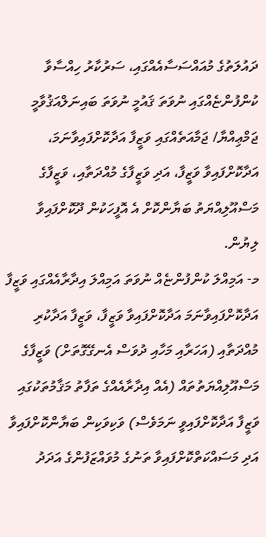ދައުލަތުގެ މުއައްސަސާއެއްގައި، ސަރުކާރު ހިއްސާވާ ކުންފުންޏެއްގައި ނުވަތަ ޤައުމީ ނުވަތަ ބައިނަލްއަޤުވާމީ ޖަމްޢިއްޔާ/ ޖަމާއަތެއްގައި ވަޒީފާ އަދާކޮށްފައިވާނަމަ، އަދާކޮށްފައިވާ ވަޒީފާ، އަދި ވަޒީފާގެ މުއްދަތާއި، ވަޒީފާގެ މަސްއޫލިއްޔަތު ބަޔާންކޮށް އެ އޮފީހަކުން ދޫކޮށްފައިވާ ލިޔުން.
މ- އަމިއްލަ ކުންފުންޏެއް ނުވަތަ އަމިއްލަ އިދާރާއެއްގައި ވަޒީފާ އަދާކޮށްފައިވާނަމަ އަދާކޮށްފައިވާ ވަޒީފާ، ވަޒީފާ އަދާކުރި މުއްދަތާއި (އަހަރާއި މަހާއި ދުވަސް އެނގޭގޮތަށް) ވަޒީފާގެ މަސްއޫލިއްޔަތުތައް (އެއް އިދާރާއެއްގެ ތަފާތު މަޤާމުތަކުގައި ވަޒީފާ އަދާކޮށްފައިވީ ނަމަވެސް) ވަކިވަކިން ބަޔާންކޮށްފައިވާ އަދި މަސައްކަތްކޮށްފައިވާ ތަނުގެ މުވައްޒަފުންގެ އަދަދު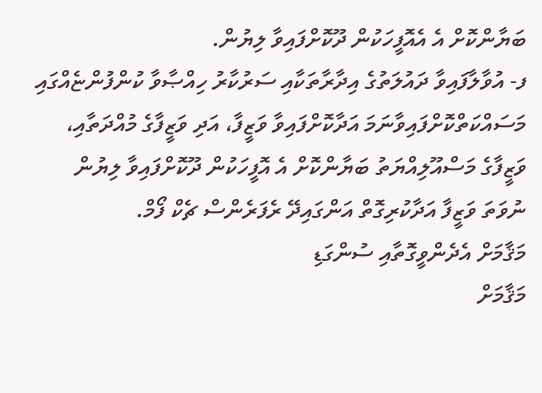ބަޔާންކޮށް އެ އެއޮފީހަކުން ދޫކޮށްފައިވާ ލިޔުން.
ފ- އުވާލާފައިވާ ދައުލަތުގެ އިދާރާތަކާއި ސަރުކާރު ހިއްޞާވާ ކުންފުންޏެއްގައި މަސައްކަތްކޮށްފައިވާނަމަ އަދާކޮށްފައިވާ ވަޒީފާ، އަދި ވަޒީފާގެ މުއްދަތާއި، ވަޒީފާގެ މަސްއޫލިއްޔަތު ބަޔާންކޮށް އެ އޮފީހަކުން ދޫކޮށްފައިވާ ލިޔުން ނުވަތަ ވަޒީފާ އަދާކުރިގޮތް އަންގައިދޭ ރެފަރެންސް ޗެކް ފޯމް.
މަޤާމަށް އެދެންވީގޮތާއި ސުންގަޑި
މަޤާމަށް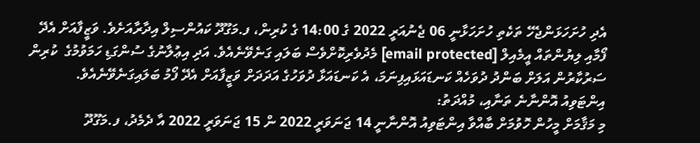އެދި ހުށަހަޅަންޖެހޭ ތަކެތި ހުށަހަޅާނީ 06 ޖެނުއަރީ 2022 ގެ 14:00 ގެ ކުރިން، ފ.މަގޫދޫ ކައުންސިލް އިދާރާއަށެވެ. ވަޒީފާއަށް އެދޭ ފޯމާއި ލިޔުންތައް އީމެއިލް [email protected] މެދުވެރިކޮށްވެސް ބަލައި ގަނެވޭނެއެވެ. އަދި އިޢުލާނުގެ ސުންގަޑި ހަމަވުމުގެ  ކުރިން ސަރުކާރުން އަލަށް ބަންދު ދުވަހެއް ކަނޑައަޅައިފިނަމަ، އެ ކަނޑައަޅާ ދުވަހުގެ އަދަދަށް ވަޒީފާއަށް އެދޭ ފޯމު ބަލައިގަނެވޭނެއެވެ.
އިންޓަވިއު އޮންނާނެ ތަނާއި، މުއްދަތު:
މި މަޤާމަށް މީހުން ހޮވުމަށް ބާއްވާ އިންޓަވިއު އޮންނާނީ 14 ޖަނަވަރީ 2022 ން 15 ޖަނަވަރީ 2022 އާ ދެމެދު، ފ.މަގޫދޫ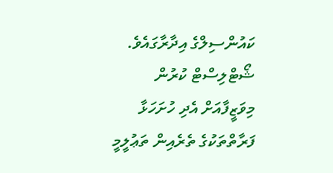ކައުންސިލްގެ އިދާރާގައެވެ.
ޝޯޓްލިސްޓް ކުރުން
މިވަޒީފާއަށް އެދި ހުށަހަޅާ ފަރާތްތަކުގެ ތެރެއިން ތަޢުލީމީ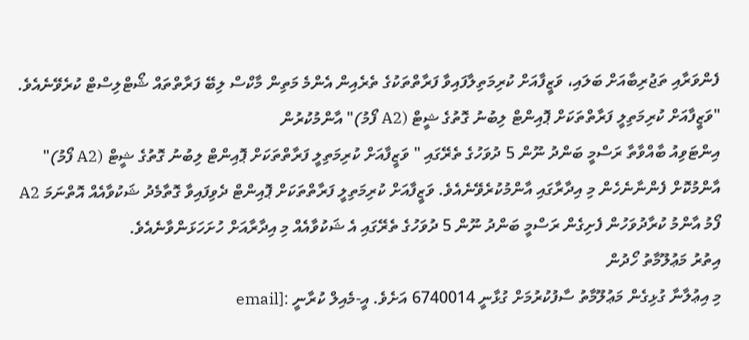ފެންވަރާއި ތަޖުރިބާއަށް ބަލައި، ވަޒީފާއަށް ކުރިމަތިލާފައިވާ ފަރާތްތަކުގެ ތެރެއިން އެންމެ މަތިން މާކްސް ލިބޭ ފަރާތްތައް ޝޯޓްލިސްޓް ކުރެވޭނެއެވެ.
"ވަޒީފާއަށް ކުރިމަތިލީ ފަރާތްތަކަށް ޕޮއިންޓް ލިބުނު ގޮތުގެ ޝީޓް (A2 ފޯމު)" އާންމުކުރުން
އިންޓަވިއު ބާއްވާތާ ރަސްމީ ބަންދު ނޫން 5 ދުވަހުގެ ތެރޭގައި " ވަޒީފާއަށް ކުރިމަތިލީ ފަރާތްތަކަށް ޕޮއިންޓް ލިބުނު ގޮތުގެ ޝީޓް (A2 ފޯމު)" އާންމުކޮށް ފެންނާނެހެން މި އިދާރާގައި އާންމުކުރެވޭނެއެވެ. ވަޒީފާއަށް ކުރިމަތިލީ ފަރާތްތަކަށް ޕޮއިންޓް ދެވިފައިވާ ގޮތާމެދު ޝަކުވާއެއް އޮތްނަމަ A2 ފޯމު އާންމު ކުރާދުވަހުން ފެށިގެން ރަސްމީ ބަންދު ނޫން 5 ދުވަހުގެ ތެރޭގައި އެ ޝަކުވާއެއް މި އިދާރާއަށް ހުށަހަޅަންވާނެއެވެ.
އިތުރު މަޢުލޫމާތު ހޯދުން
މި އިޢުލާނާ ގުޅިގެން މަޢުލޫމާތު ސާފުކުރުމަށް ގުޅާނީ 6740014 އަށެވެ. އީ-މެއިލް ކުރާނީ :[email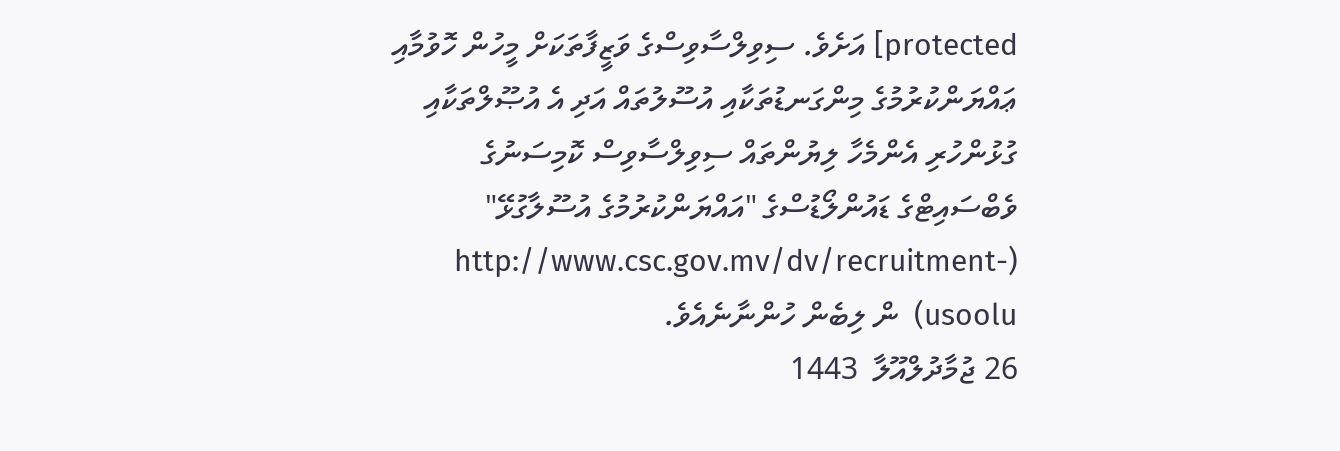protected] އަށެވެ. ސިވިލްސާވިސްގެ ވަޒީފާތަކަށް މީހުން ހޮވުމާއި ޢައްޔަންކުރުމުގެ މިންގަނޑުތަކާއި އުސޫލުތައް އަދި އެ އުޞޫލްތަކާއި ގުޅުންހުރި އެންމެހާ ލިޔުންތައް ސިވިލްސާވިސް ކޮމިސަނުގެ ވެބްސައިޓްގެ ޑައުންލޯޑުސްގެ "އައްޔަންކުރުމުގެ އުސޫލާގުޅޭ" (http://www.csc.gov.mv/dv/recruitment-usoolu)  ން ލިބެން ހުންނާނެއެވެ.
26 ޖުމާދުލްއޫލާ  1443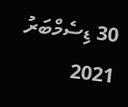30 ޑިސެމްބަރު   2021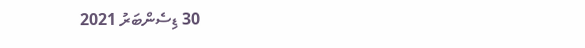30 ޑިސެންބަރު 2021